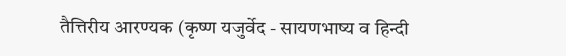तैत्तिरीय आरण्यक (कृष्ण यजुर्वेद - सायणभाष्य व हिन्दी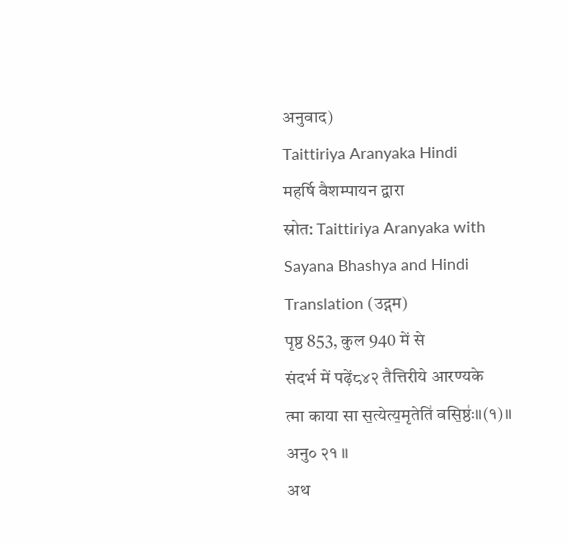अनुवाद)
Taittiriya Aranyaka Hindi
महर्षि वैशम्पायन द्वारा
स्रोत: Taittiriya Aranyaka with Sayana Bhashya and Hindi Translation (उद्गम)
पृष्ठ 853, कुल 940 में से
संदर्भ में पढ़ें८४२ तैत्तिरीये आरण्यके
त्मा काया सा स॒त्येत्य॒मृतेति॑ वसि॒ष्ठः॑॥(१)॥ अनु० २१ ॥
अथ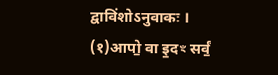द्वाविंशोऽनुवाकः ।
(१)आपो॒ वा इ॒दꣳ सर्वं॒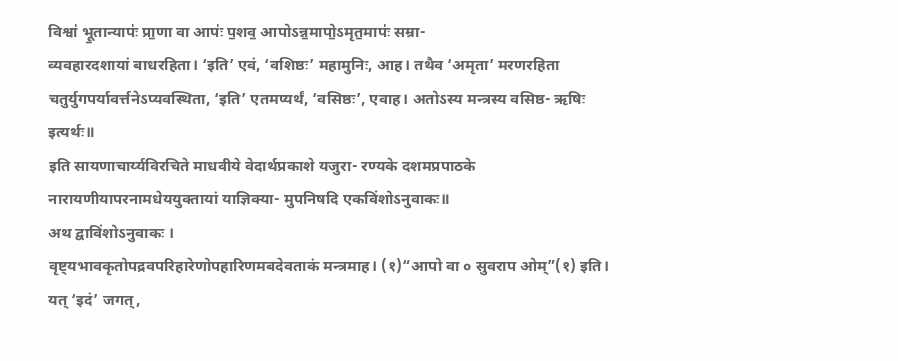विश्वा॑ भू॒तान्यापः॑ प्रा॒णा वा आपः॑ प॒शव॒ आपोऽन्न॒मापो॒ऽमृत॒मापः॑ सम्रा-
व्यवहारदशायां बाधरहिता। ‘इति’ एवं, ‘वशिष्ठः’ महामुनिः, आह। तथैव ‘अमृता’ मरणरहिता चतुर्युगपर्यावर्त्तनेऽप्यवस्थिता, ‘इति’ एतमप्यर्थं, ‘वसिष्ठः’, एवाह। अतोऽस्य मन्त्रस्य वसिष्ठ- ऋषिः इत्यर्थः॥
इति सायणाचार्य्यविरचिते माधवीये वेदार्थप्रकाशे यजुरा- रण्यके दशमप्रपाठके नारायणीयापरनामधेययुक्तायां याज्ञिक्या- मुपनिषदि एकविंशोऽनुवाकः॥
अथ द्वाविंशोऽनुवाकः ।
वृष्ट्यभावकृतोपद्रवपरिहारेणोपहारिणमबदेवताकं मन्त्रमाह। (१)“आपो वा ० सुवराप ओम्”(१) इति। यत् ‘इदं’ जगत्,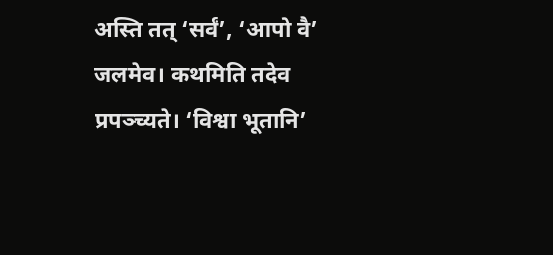अस्ति तत् ‘सर्वं’, ‘आपो वै’ जलमेव। कथमिति तदेव प्रपञ्च्यते। ‘विश्वा भूतानि’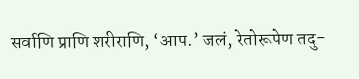सर्वाणि प्राणि शरीराणि, ‘आप.’ जलं, रेतोरूपेण तदु-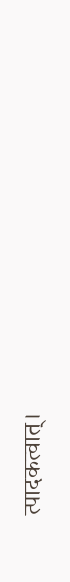त्पादकत्वात्।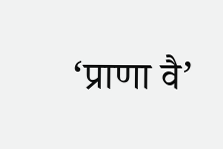‘प्राणा वै’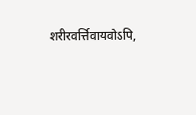शरीरवर्त्तिवायवोऽपि,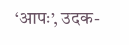‘आपः’, उदक-